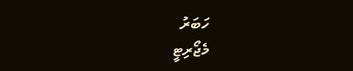ހަބަރު
މެޖޯރިޓީ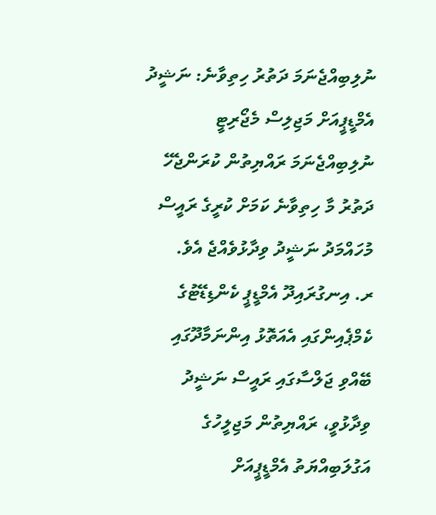ނުލިބިއްޖެނަމަ ދަތުރު ހިތިވާނެ: ނަޝީދު
އެމްޑީޕީއަށް މަޖިލިސް މެޖޯރިޓީ ނުލިބިއްޖެނަމަ ރައްޔިތުން ކުރަންޖެހޭ ދަތުރު މާ ހިތިވާނެ ކަމަށް ކުރީގެ ރައީސް މުހައްމަދު ނަޝީދު ވިދާޅުވެއްޖެ އެވެ.
ރ. އިނގުރައިދޫ އެމްޑީޕީ ކެންޑިޑޭޓުގެ ކެމްޕެއިންގައި އެއަތޮޅު އިންނަމާދޫގައި ބޭއްވި ޖަލްސާގައި ރައީސް ނަޝީދު ވިދާޅުވީ، ރައްޔިތުން މަޖިލީހުގެ އަގުލަބިއްޔަތު އެމްޑީޕީއަށް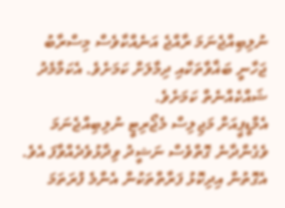ނުލިބިއްޖެނަމަ ރާއްޖެ އަނެއްކާވެސް މިސްރާބު ޖަހާނީ ބަޣާވާތަކާއި ދިމާލަށް ކަމަށެވެ. އެކަމާމެދު ޝައްކެއްނެތް ކަމަށެވެ.
އެމްޑީޕީއަށް މަޖިލިސް މެޖޯރިޓީ ނުލިބިއްޖެނަމަ ވެގެންދާނެ ގޮތްވެސް ނަޝީދު ވިދާޅުވެދެއްވާފަ އެވެ. އެގޮތުން އިދިކޮޅު ފަރާތްތަކުން އެންމެ ފުރަތަމަ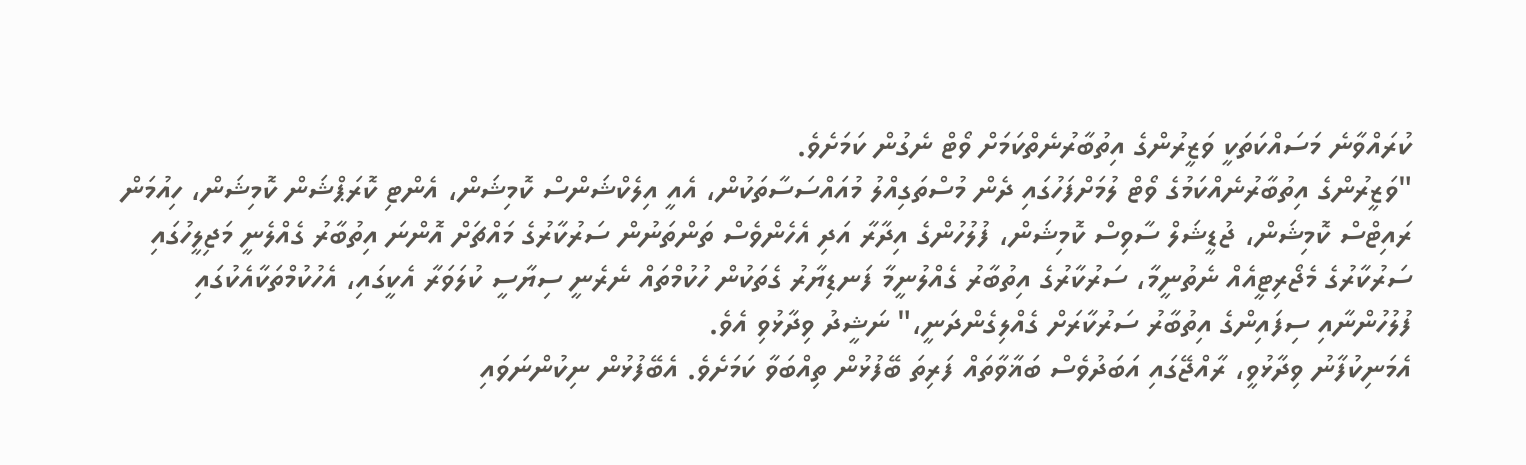ކުރައްވާނެ މަސައްކަތަކީ ވަޒީރުންގެ އިތުބާރުނެތްކަމަށް ވޯޓް ނެގުން ކަމަށެވެ.
"ވަޒީރުންގެ އިތުބާރުނެއްކަމުގެ ވޯޓް ލުމަށްފަހުގައި ދެން މުސްތަގިއްލު މުއައްސަސާތަކުން، އެއީ އިލެކްޝަންސް ކޮމިޝަން، އެންޓި ކޮރަޕްޝަން ކޮމިޝަން، ހިއުމަން ރައިޓްސް ކޮމިޝަން، ޖުޑީޝަލް ސާވިސް ކޮމިޝަން، ފުލުހުންގެ އިދާރާ އަދި އެހެންވެސް ތަންތަނުން ސަރުކާރުގެ މައްޗަށް އޮންނަ އިތުބާރު ގެއްލެނީ މަޖިލީހުގައި ސަރުކާރުގެ މެޖޯރިޓީއެއް ނެތުނީމާ، ސަރުކާރުގެ އިތުބާރު ގެއްލުނީމާ ފަނޑިޔާރު ގެތަކުން ހުކުމްތައް ނެރެނީ ސިޔާސީ ކުލަވަރާ އެކީގައި، އެހުކުމްތަކާއެކުގައި ފުލުހުންނާއި ސިފައިންގެ އިތުބާރު ސަރުކާރަށް ގެއްލިގެންދަނީ،" ނަޝީދު ވިދާޅުވި އެވެ.
އެމަނިކުފާނު ވިދާޅުވީ، ރާއްޖޭގައި އަބަދުވެސް ބަޣާވާތައް ފަރިތަ ބޭފުޅުން ތިއްބަވާ ކަމަށެވެ. އެބޭފުޅުން ނިކުންނަވައި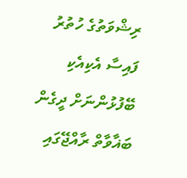ރިޝްވަތުގެ ހުތުރު ފައިސާ އެކިއެކި ބޭފުޅުންނަށް ދީގެން ބަޣާވާތް ރާއްޖޭގައި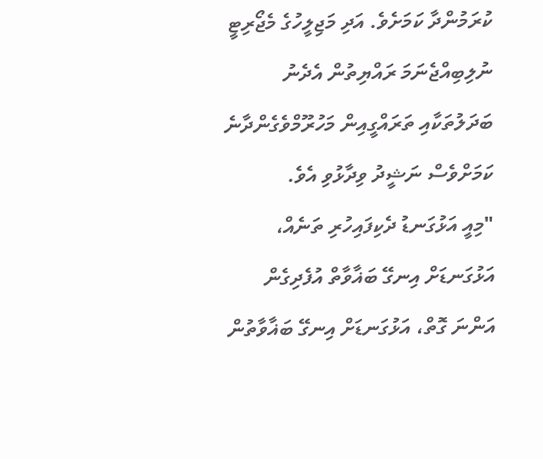ކުރަމުންދާ ކަމަށެވެ. އަދި މަޖިލީހުގެ މެޖޯރިޓީ ނުލިބިއްޖެނަމަ ރައްޔިތުން އެދެނު ބަދަލުތަކާއި ތަރައްގީއިން މަހުރޫމްވެގެންދާނެ ކަމަށްވެސް ނަޝީދު ވިދާޅުވި އެވެ.
"މިއީ އަޅުގަނޑު ދެކިފައިހުރި ތަނެއް، އަޅުގަނޑަށް އިނގޭ ބަޣާވާތް އުފެދިގެން އަންނަ ގޮތް، އަޅުގަނޑަށް އިނގޭ ބަޣާވާތުން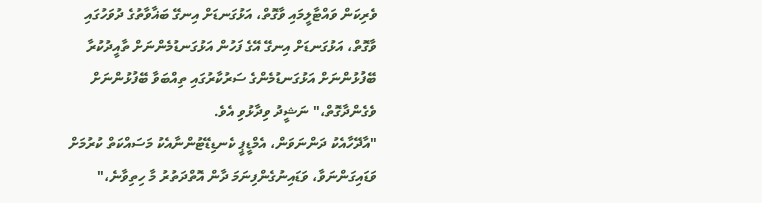ވެރިކަން ވައްޓާލީމައި ވާގޮތް، އަޅުގަނޑަށް އިނގޭ ބަޣާވާތުގެ ދުވަހުގައި ވާގޮތް، އަޅުގަނޑަށް އިނގޭ އޭގެ ފަހުން އަޅުގަނޑުމެންނަށް ތާއީދުކުރާ ބޭފުޅުންނަށް އަޅުގަނޑުމެންގެ ސަރުކާރުގައި ތިއްބަވާ ބޭފުޅުންނަށް ވެގެންދާގޮތް،" ނަޝީދު ވިދާޅުވި އެވެ.
"އާދޭހާއެކު ދަންނަވަން، އެމްޑީޕީ ކެނޑިޑޭޓުންނާއެކު މަސައްކަތް ކުރުމަށް ވަޑައިގަންނަވާ، ވަޑައިނުގެންފިނަމަ ދާން އޮތްދަތުރު މާ ހިތިވާނެ،"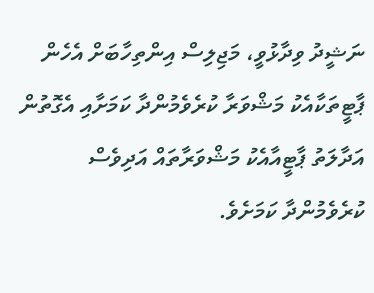ނަޝީދު ވިދާޅުވީ، މަޖިލިސް އިންތިހާބަށް އެހެން ޕާޓީތަކާއެކު މަޝްވަރާ ކުރެވެމުންދާ ކަމަށާއި އެގޮތުން އަދާލަތު ޕާޓީއާއެކު މަޝްވަރާތައް އަދިވެސް ކުރެވެމުންދާ ކަމަށެވެ.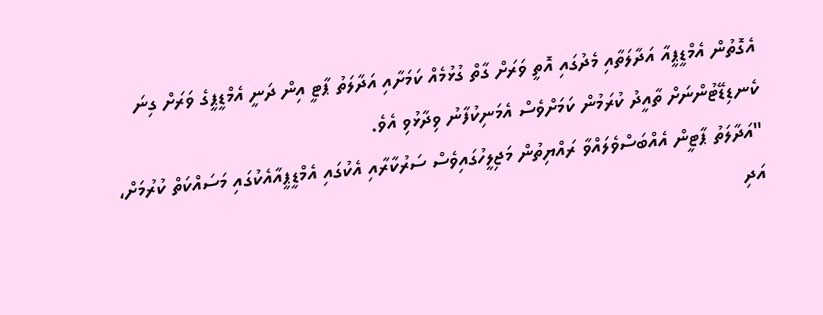އެގޮތުން އެމްޑީޕީއާ އަދާލަތާއި މެދުގައި އޮތީ ވަރަށް ގާތް ގުޅުމެއް ކަމަށާއި އަދާލަތު ޕާޓީ އިން ދަނީ އެމްޑީޕީގެ ވަރަށް ގިނަ ކެނޑިޑޭޓުންނަށް ތާއީދު ކުރަމުން ކަމަށްވެސް އެމަނިކުފާނު ވިދާޅުވި އެވެ.
"އަދާލަތު ޕާޓީން އެއްބަސްވެލައްވާ ރައްޔިތުން މަޖިލީހުގައިވެސް ސަރުކާރާއި އެކުގައި އެމްޑީޕީއާއެކުގައި މަސައްކަތް ކުރުމަށް، އަދި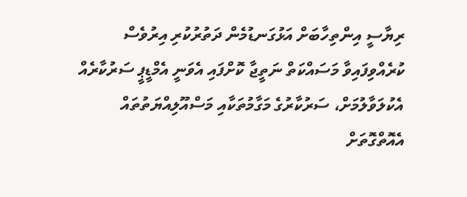ރިޔާސީ އިންތިހާބަށް އަޅުގަނޑުމެން ދަތުރުކުރި އިރުވެސް ކުރެއްވިފައިވާ މަސައްކަތް ނަތީޖާ ކޮށްފައި އެވަނީ އެމްޑީޕީ ސަރުކާރެއް އެކުލަވާލުމަށް، ސަރުކާރުގެ މަގާމުތަކާއި މަސްއޫލިއްޔަތުތައް އެއޮތްގޮތަށް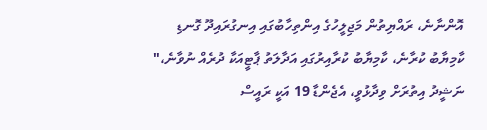އޮންނާނެ، ރައްޔިތުން މަޖިލީހުގެ އިންތިހާބުގައި އިނގުރައިދޫ ގޮނޑި ކާމިޔާބު ކުރާނެ، ކާމިޔާބު ކުރާއިރުގައި އަދާލަތު ޕާޓީއަކާ ދުރެއް ނުވާނެ،"
ނަޝީދު އިތުރަށް ވިދާޅުވީ، އެޖެންޑާ 19 އަކީ ރައީސް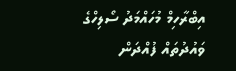އިބްރާހިމް މުހައްމަދު ސޯލިހްގެ ވައުދުތައް ފުއްދަން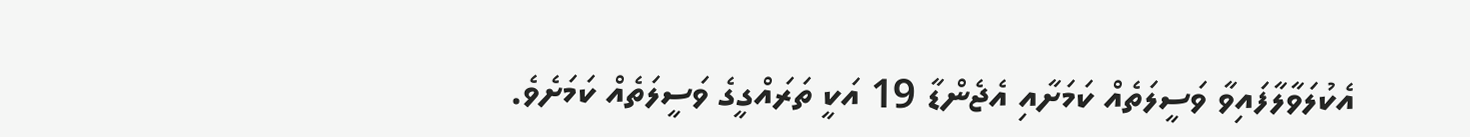އެކުލަވާލާފައިވާ ވަސީލަތެއް ކަމަށާއި އެޖެންޑާ 19 އަކީ ތަރައްގީގެ ވަސީލަތެއް ކަމަށެވެ.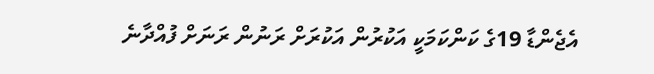އެޖެންޑާ 19ގެ ކަންކަމަކީ އަކުރުން އަކުރަށް ރަނުން ރަނަށް ފުއްދާނެ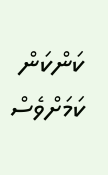ކަންކަން ކަމަށްވެސް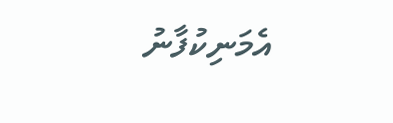އެމަނިކުފާނު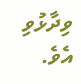ވިދާޅުވި އެވެ.